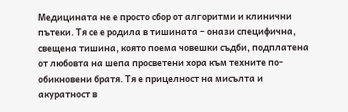Медицината не е просто сбор от алгоритми и клинични пътеки. Тя се е родила в тишината – онази специфична, свещена тишина, която поема човешки съдби, подплатена от любовта на шепа просветени хора към техните по-обикновени братя. Тя е прицелност на мисълта и акуратност в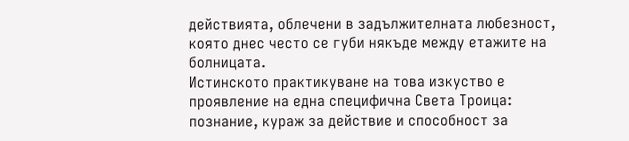действията, облечени в задължителната любезност, която днес често се губи някъде между етажите на болницата.
Истинското практикуване на това изкуство е проявление на една специфична Света Троица: познание, кураж за действие и способност за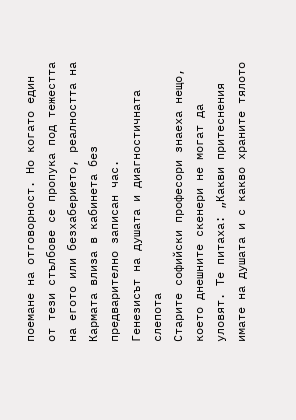поемане на отговорност. Но когато един от тези стълбове се пропука под тежестта на егото или безхаберието, реалността на Кармата влиза в кабинета без предварително записан час.
Генезисът на душата и диагностичната слепота
Старите софийски професори знаеха нещо, което днешните скенери не могат да уловят. Те питаха: „Какви притеснения имате на душата и с какво храните тялото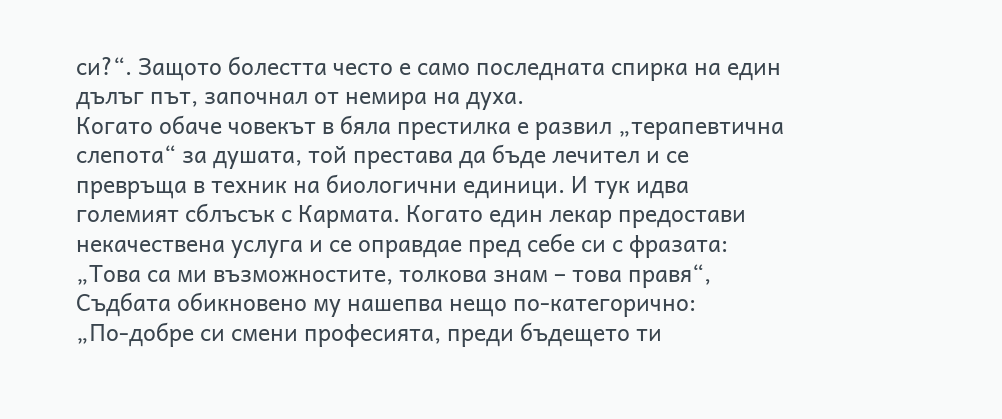си?“. Защото болестта често е само последната спирка на един дълъг път, започнал от немира на духа.
Когато обаче човекът в бяла престилка е развил „терапевтична слепота“ за душата, той престава да бъде лечител и се превръща в техник на биологични единици. И тук идва големият сблъсък с Кармата. Когато един лекар предостави некачествена услуга и се оправдае пред себе си с фразата: „Това са ми възможностите, толкова знам – това правя“, Съдбата обикновено му нашепва нещо по-категорично:
„По-добре си смени професията, преди бъдещето ти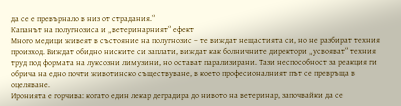да се е превърнало в низ от страдания.“
Капанът на полугнозиса и „ветеринарният“ ефект
Много медици живеят в състояние на полугнозис – те виждат нещастията си, но не разбират техния произход. Виждат обидно ниските си заплати, виждат как болничните директори „усвояват“ техния труд под формата на луксозни лимузини, но остават парализирани. Тази неспособност за реакция ги обрича на едно почти животинско съществуване, в което професионалният път се превръща в оцеляване.
Иронията е горчива: когато един лекар деградира до нивото на ветеринар, започвайки да се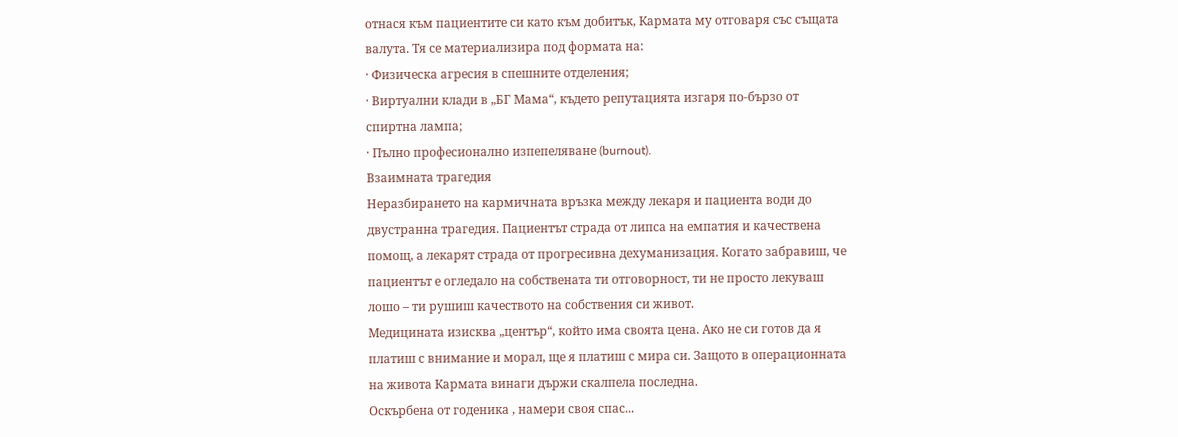отнася към пациентите си като към добитък, Кармата му отговаря със същата валута. Тя се материализира под формата на:
· Физическа агресия в спешните отделения;
· Виртуални клади в „БГ Мама“, където репутацията изгаря по-бързо от спиртна лампа;
· Пълно професионално изпепеляване (burnout).
Взаимната трагедия
Неразбирането на кармичната връзка между лекаря и пациента води до двустранна трагедия. Пациентът страда от липса на емпатия и качествена помощ, а лекарят страда от прогресивна дехуманизация. Когато забравиш, че пациентът е огледало на собствената ти отговорност, ти не просто лекуваш лошо – ти рушиш качеството на собствения си живот.
Медицината изисква „център“, който има своята цена. Ако не си готов да я платиш с внимание и морал, ще я платиш с мира си. Защото в операционната на живота Кармата винаги държи скалпела последна.
Оскърбена от годеника , намери своя спас...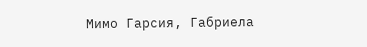Мимо Гарсия, Габриела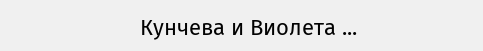Кунчева и Виолета ...